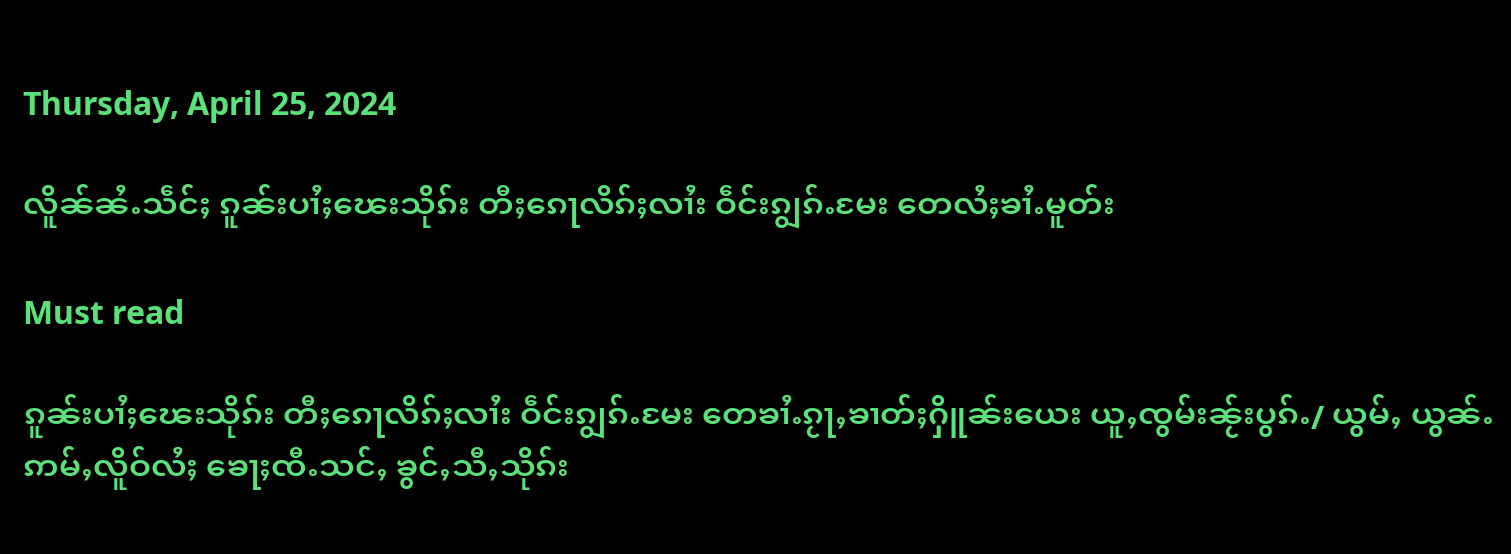Thursday, April 25, 2024

လိူၼ်ၼႆႉသဵင်ႈ ၵူၼ်းပၢႆႈၽေးသိုၵ်း တီႈၵေႃလိၵ်ႈလၢႆး ဝဵင်းၵျွၵ်ႉမႄး တေလႆႈၶၢႆႉမူတ်း

Must read

ၵူၼ်းပၢႆႈၽေးသိုၵ်း တီႈၵေႃလိၵ်ႈလၢႆး ဝဵင်းၵျွၵ်ႉမႄး တေၶၢႆႉၵႂႃႇၶၢတ်ႈႁိူၼ်းယေး ယူႇၸွမ်းၼႂ်းပွၵ်ႉ/ ယွမ်ႇ ယွၼ်ႉဢမ်ႇလိူဝ်လႆႈ ၶေႃႈၸီႉသင်ႇ ၶွင်ႇသီႇသိုၵ်း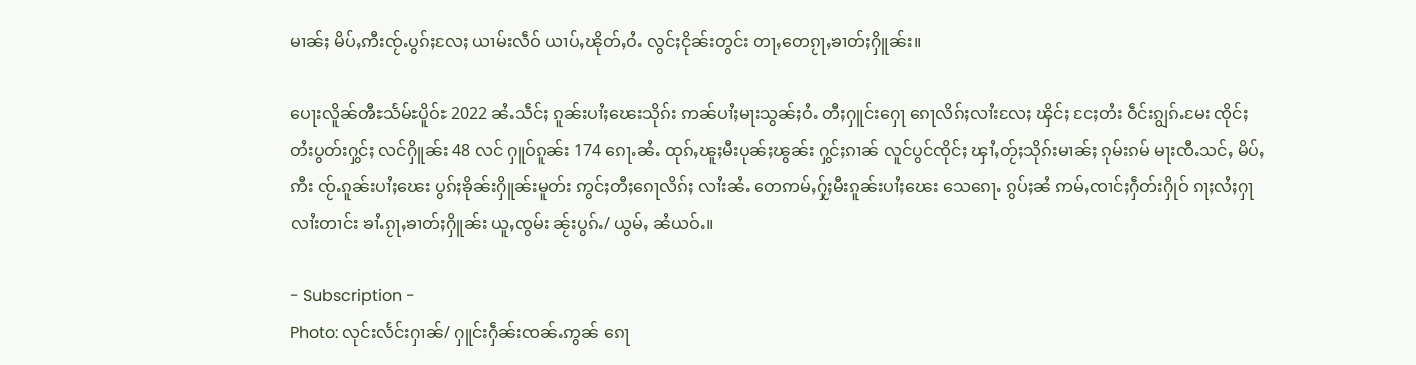မၢၼ်ႈ မိပ်ႇဢီးၸႂ်ႉပွၵ်ႈလႄႈ ယၢမ်းလဵဝ် ယၢပ်ႇၽိုတ်ႇဝႆႉ လွင်ႈငိုၼ်းတွင်း တႃႇတေၵႂႃႇၶၢတ်ႈႁိူၼ်း။

ပေႃးလိူၼ်ၻီႊသႅမ်ႊပိူဝ်ႊ 2022 ၼႆႉသဵင်ႈ ၵူၼ်းပၢႆႈၽေးသိုၵ်း ဢၼ်ပၢႆႈမႃးသွၼ်ႈဝႆႉ တီႈႁူင်းႁေႃ ၵေႃလိၵ်ႈလၢႆးလႄႈ ၾိင်ႈ ငႄႈတႆး ဝဵင်းၵျွၵ်ႉမႄး ၸိုင်ႈတႆးပွတ်းႁွင်ႈ လင်ႁိူၼ်း 48 လင် ႁူဝ်ၵူၼ်း 174 ၵေႃႉၼႆႉ ထုၵ်ႇၽူႈမီးပုၼ်ႈၽွၼ်း ႁွင်ႈၵၢၼ် လူင်ပွင်ၸိုင်ႈ ၾၢႆႇတႂ်ႈသိုၵ်းမၢၼ်ႈ ၵုမ်းၵမ် မႃးၸီႉသင်ႇ မိပ်ႇဢီး ၸႂ်ႉၵူၼ်းပၢႆႈၽေး ပွၵ်ႈၶိုၼ်းႁိူၼ်းမူတ်း ဢွင်ႈတီႈၵေႃလိၵ်ႈ လၢႆးၼႆႉ တေဢမ်ႇႁႂ်ႈမီးၵူၼ်းပၢႆႈၽေး သေၵေႃႉ ၵွပ်ႈၼႆ ဢမ်ႇၸၢင်ႈႁဵတ်းႁိုဝ် ၵႃႈလႆႈႁႃလၢႆးတၢင်း ၶၢႆႉၵႂႃႇၶၢတ်ႈႁိူၼ်း ယူႇၸွမ်း ၼႂ်းပွၵ်ႉ/ ယွမ်ႇ ၼႆယဝ်ႉ။

- Subscription -
Photo: လုင်းလႅင်းႁၢၼ်/ ႁူင်းႁဵၼ်းၸၼ်ႉဢွၼ် ၵေႃ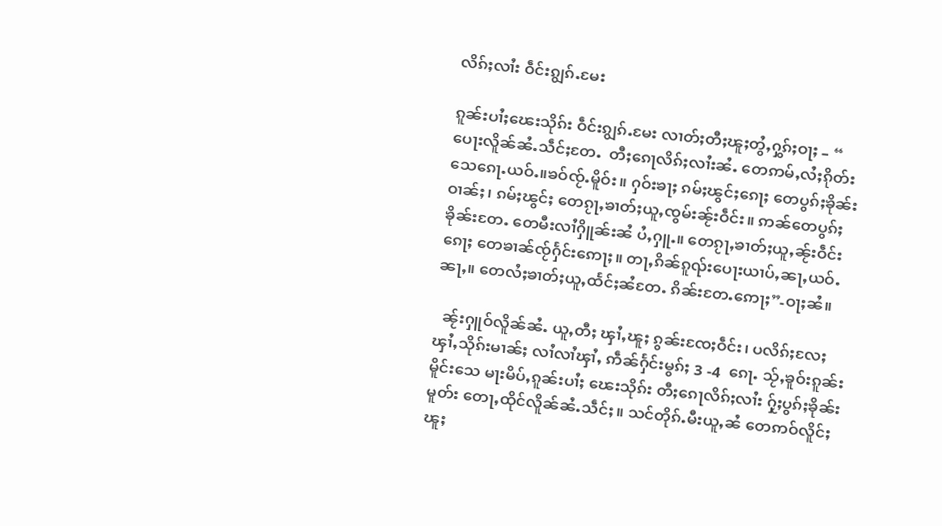လိၵ်ႈလၢႆး ဝဵင်းၵျွၵ်ႉမႄး

ၵူၼ်းပၢႆႈၽေးသိုၵ်း ဝဵင်းၵျွၵ်ႉမႄး လၢတ်ႈတီႈၽူႈတွႆႇႁွၵ်ႈဝႃႈ – “ ပေႃးလိူၼ်ၼႆႉသဵင်ႈတႄႉ  တီႈၵေႃလိၵ်ႈလၢႆးၼႆႉ တေဢမ်ႇလႆႈၵိုတ်းသေၵေႃႉယဝ်ႉ။ၶဝ်ၸႂ်ႉမိူဝ်း။ ႁဝ်းၶႃႈ ၵမ်ႈၽွင်ႈၵေႃႈ တေပွၵ်ႈၶိုၼ်းဝၢၼ်ႈ၊ ၵမ်ႈၽွင်ႈ တေၵႂႃႇၶၢတ်ႈယူႇၸွမ်းၼႂ်းဝဵင်း။ ဢၼ်တေပွၵ်ႈၶိုၼ်းတႄႉ တေမီးလၢႆႁိူၼ်းၼႆ ပႆႇႁူႉ။ တေၵႂႃႇၶၢတ်ႈယူႇၼႂ်းဝဵင်းၵေႃႈ တေၶၢၼ်ၸႂ်ႁႅင်းဢေႃႈ။ တႃႇၵိၼ်ၵူၺ်းပေႃးယၢပ်ႇၼႃႇယဝ်ႉၼႃႇ။ တေလႆႈၶၢတ်ႈယူႇထႅင်ႈၼႆတႄႉ ၵိၼ်းတႄႉဢေႃႈ”-ဝႃႈၼႆ။

  ၼႂ်းႁူဝ်လိူၼ်ၼႆႉ ယူႇတီႈ ၾၢႆႇၽူႈ ၵွၼ်းၸႄႈဝဵင်း၊ ပလိၵ်ႈလႄႈ ၾၢႆႇသိုၵ်းမၢၼ်ႈ လၢႆလၢႆၾၢႆႇ ဢဵၼ်ႁႅင်းမွၵ်ႈ 3 -4  ၵေႃႉ သႂ်ႇၶူဝ်းၵူၼ်းမိူင်းသေ မႃးမိပ်ႇၵူၼ်းပၢႆႈ ၽေးသိုၵ်း တီႈၵေႃလိၵ်ႈလၢႆး ႁႂ်ႈပွၵ်ႈၶိုၼ်းမူတ်း တေႃႇထိုင်လိူၼ်ၼႆႉသဵင်ႈ။ သင်တိုၵ်ႉမီးယူႇၼႆ တေဢဝ်လိူင်ႈၽူႈ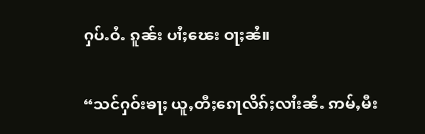ႁပ်ႉဝႆႉ ၵူၼ်း ပၢႆႈၽေး ဝႃႈၼႆ။

“သင်ႁဝ်းၶႃႈ ယူႇတီႈၵေႃလိၵ်ႈလၢႆးၼႆႉ ဢမ်ႇမီး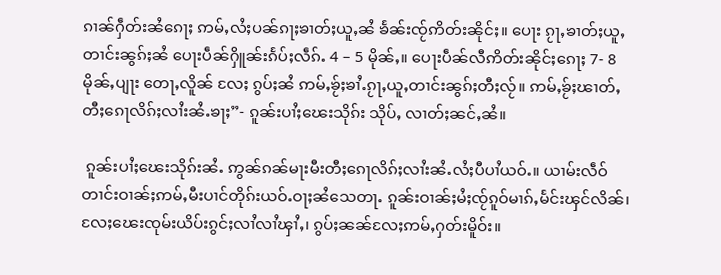ၵၢၼ်ႁဵတ်းၼႆၵေႃႈ ဢမ်ႇလႆႈပၼ်ၵႃႈၶၢတ်ႈယူႇၼႆ ၶႅၼ်းၸႂ်ဢိတ်းၼိုင်ႈ။ ပေႃး ၵႂႃႇၶၢတ်ႈယူႇတၢင်းၼွၵ်ႈၼႆ ပေႃးပဵၼ်ႁိူၼ်းၵႅပ်ႈလဵၵ်ႉ 4 – 5 မိုၼ်ႇ။ ပေႃးပဵၼ်လီဢိတ်းၼိုင်ႈၵေႃႈ 7- 8 မိုၼ်ႇပျႃး တေႃႇလိူၼ် လႄႈ ၵွပ်ႈၼႆ ဢမ်ႇၶႂ်ႈၶၢႆႉၵႂႃႇယူႇတၢင်းၼွၵ်ႈတီႈလႂ်။ ဢမ်ႇၶႂ်ႈၽၢတ်ႇတီႈၵေႃလိၵ်ႈလၢႆးၼႆႉၶႃႈ”- ၵူၼ်းပၢႆႈၽေးသိုၵ်း သိုပ်ႇ လၢတ်ႈၼင်ႇၼႆ။

 ၵူၼ်းပၢႆႈၽေးသိုၵ်းၼႆႉ ဢွၼ်ၵၼ်မႃးမီးတီႈၵေႃလိၵ်ႈလၢႆးၼႆႉလႆႈပီပၢႆယဝ်ႉ။ ယၢမ်းလဵဝ်တၢင်းဝၢၼ်ႈဢမ်ႇမီးပၢင်တိုၵ်းယဝ်ႉဝႃႈၼႆသေတႃႉ ၵူၼ်းဝၢၼ်ႈမႆႈၸႂ်ၵူဝ်မၢၵ်ႇမႅင်းၾင်လိၼ်၊ လႄႈၽေးၸုမ်းယိပ်းၵွင်ႈလၢႆလၢႆၾၢႆႇ၊ ၵွပ်ႈၼၼ်လႄႈဢမ်ႇႁတ်းမိူဝ်း။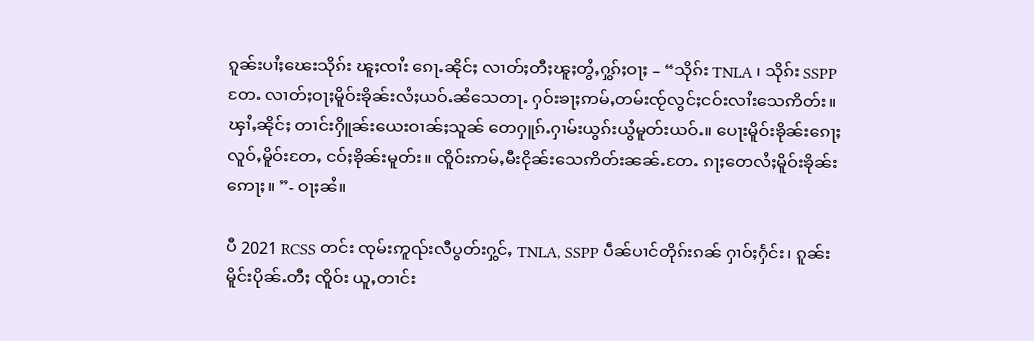ၵူၼ်းပၢႆႈၽေးသိုၵ်း ၽူႈၸၢႆး ၵေႃႉၼိုင်ႈ လၢတ်ႈတီႈၽူႈတွႆႇႁွၵ်ႈဝႃႈ – “သိုၵ်း TNLA ၊ သိုၵ်း SSPP တႄႉ လၢတ်ႈဝႃႈမိူဝ်းၶိုၼ်းလႆႈယဝ်ႉၼႆသေတႃႉ ႁဝ်းၶႃႈဢမ်ႇတမ်းၸႂ်လွင်ႈငဝ်းလၢႆးသေဢိတ်း။   ၾၢႆႇၼိုင်ႈ တၢင်းႁိူၼ်းယေးဝၢၼ်ႈသူၼ် တေႁူၵ်ႉႁၢမ်းယွၵ်းယွႆမူတ်းယဝ်ႉ။ ပေႃးမိူဝ်းၶိုၼ်းၵေႃႈလူဝ်ႇမိူဝ်းတႄႇ ငဝ်ႈၶိုၼ်းမူတ်း။ ၸိူဝ်းဢမ်ႇမီးငိုၼ်းသေဢိတ်းၼၼ်ႉတႄႉ ၵႃႈတေလႆႈမိူဝ်းၶိုၼ်းဢေႃႈ။ ”- ဝႃႈၼႆ။

ပီ 2021 RCSS တင်း ၸုမ်းဢူၺ်းလီပွတ်းႁွင်ႇ TNLA, SSPP ပဵၼ်ပၢင်တိုၵ်းၵၼ် ႁၢဝ်ႈႁႅင်း၊ ၵူၼ်းမိူင်းပိုၼ်ႉတီႈ ၸိူဝ်း ယူႇတၢင်း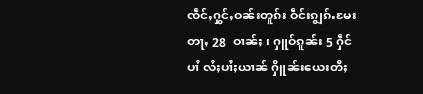ၸဵင်ႇႁွင်ႇဝၼ်းတူၵ်း ဝဵင်းၵျွၵ်ႉမႄး တႃႇ 28  ဝၢၼ်ႈ ၊ ႁူဝ်ၵူၼ်း 5 ႁဵင်ပၢႆ လႆႈပၢႆႈယၢၼ် ႁိူၼ်းယေးတီႈ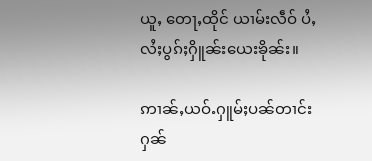ယူႇ တေႃႇထိုင် ယၢမ်းလဵဝ် ပႆႇလႆႈပွၵ်ႈႁိူၼ်းယေးၶိုၼ်း။

ဢၢၼ်ႇယဝ်ႉႁူမ်ႈပၼ်တၢင်းႁၼ်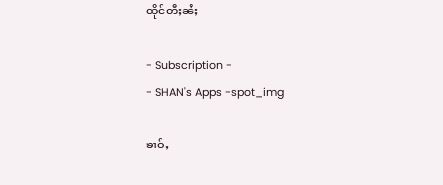ထိုင်တီႈၼႆႈ

- Subscription -
- SHAN's Apps -spot_img

ၶၢဝ်ႇ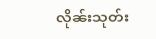လိုၼ်းသုတ်း